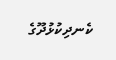ކެނދިކުޅުދޫގެ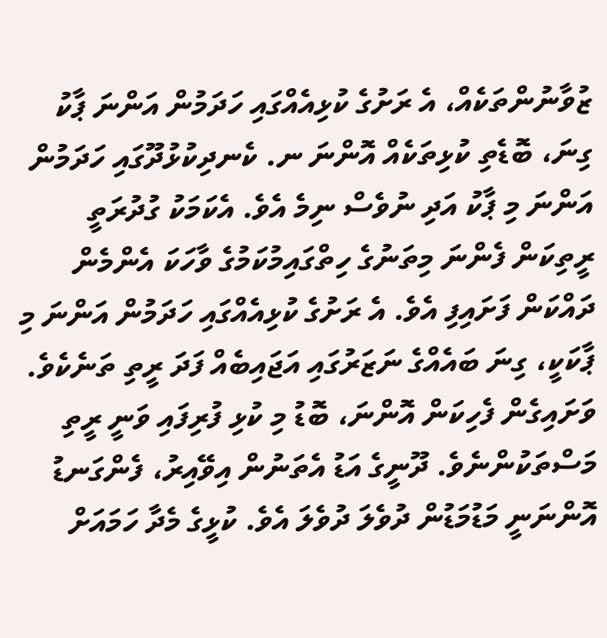ޒުވާނުންތަކެއް، އެ ރަށުގެ ކުޅިއެއްގައި ހަދަމުން އަންނަ ޕާކު
ގިނަ، ބޮޑެތި ކުޅިތަކެއް އޮންނަ ނ. ކެނދިކުޅުދޫގައި ހަދަމުން އަންނަ މި ޕާކު އަދި ނުވެސް ނިމެ އެވެ. އެކަމަކު ގުދުރަތީ ރީތިކަން ފެންނަ މިތަނުގެ ހިތްގައިމުކަމުގެ ވާހަކަ އެންމެން ދައްކަން ފަށައިފި އެވެ. އެ ރަށުގެ ކުޅިއެއްގައި ހަދަމުން އަންނަ މި ޕާކަކީ، ގިނަ ބައެއްގެ ނަޒަރުގައި އަޖައިބެއް ފަދަ ރީތި ތަނެކެވެ.
ވަށައިގެން ފެހިކަން އޮންނަ، ބޮޑު މި ކުޅި ފުރިފައި ވަނީ ރީތި މަސްތަކުންނެވެ. ދޫނީގެ އަޑު އެތަނުން އިވޭއިރު، ފެންގަނޑު އޮންނަނީ މަޑުމަޑުން ދުވެލަ ދުވެލަ އެވެ. ކުޅީގެ މެދާ ހަމައަށް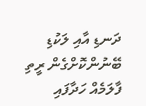ދަނޑި އާއި ލަކުޑި ބޭނުންކޮށްގެން ރީތި ފާލަމެއް ހަދާފައި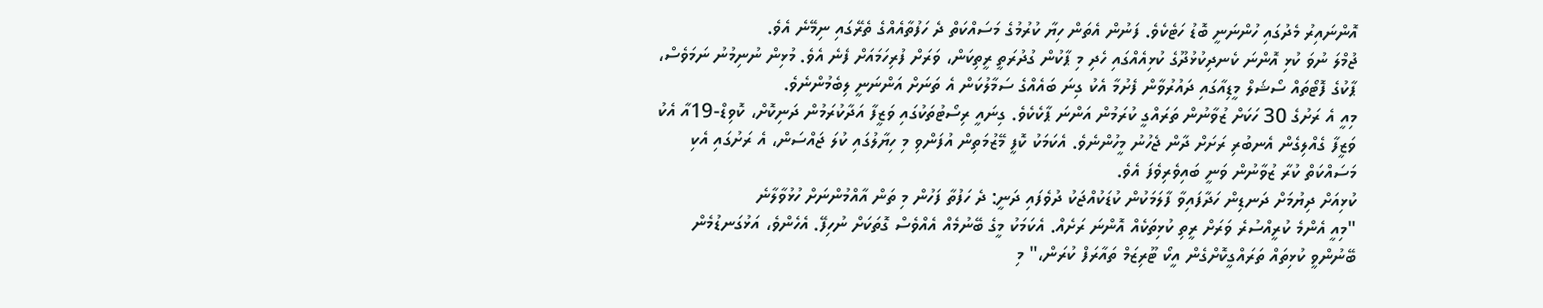އޮންނައިރު މެދުގައި ހުންނަނީ ބޮޑު ހަޓެކެވެ. ފަނުން އެތަން ހިޔާ ކުރުމުގެ މަސައްކަތް ދެ ހަފުތާއެއްގެ ތެރޭގައި ނިމޭނެ އެވެ.
ޖުމްލަ ނުވަ ކުޅި އޮންނަ ކެނދިކުޅުދޫގެ ކުޅިއެއްގައި ހެދި މި ޕާކުން ގުދުރަތީ ރީތިކަން، ވަރަށް ފުރިހަމައަށް ފެނެ އެވެ. މުޅިން ނުނިމުނު ނަމަވެސް، ޕާކުގެ ފޮޓޯތައް ސޯޝަލް މީޑިއާގައި ދައުރުވާން ފެށުމާ އެކު ގިނަ ބައެއްގެ ސަމާލުކަން އެ ތަނަށް އަންނަނީ ލިބެމުންނެވެ.
މިއީ އެ ރަށުގެ 30 ހަކަށް ޒުވާނުން ތަރައްގީ ކުރަމުން އަންނަ ޕާކެކެވެ. ގިނައީ ރިސޯޓުތަކުގައި ވަޒީފާ އަދާކުރަމުން ދަނިކޮށް، ކޮވިޑް-19އާ އެކު ވަޒީފާ ގެއްލިގެން އެނބުރި ރަށަށް ދާން ޖެހުނު މީހުންނެވެ. އެކަމަކު ކޮފީ މޭޒުމަތިން އުފަންވި މި ހިޔާލުގައި ކުލަ ޖައްސަން، އެ ރަށުގައި އެކި މަސައްކަތް ކުރާ ޒުވާނުން ވަނީ ބައިވެރިވެފަ އެވެ.
ކުޅިއަށް ދިޔުމަށް ދަނޑިން ހަދާފައިވާ ފާލަމަކުން ކުޑަކުއްޖަކު ދުވެފައި ދަނީ: ދެ ހަފުތާ ފަހުން މި ތަން އާއްމުންނަށް ހުޅުވާލާނެ
"މިއީ އެންމެ ކުރީއްސުރެ ވަރަށް ރީތި ކުޅިތަކެއް އޮންނަ ރަށެއް. އެކަމަކު މީގެ ބޭނުމެއް އެއްވެސް ގޮތަކަށް ނުހިފޭ. އެހެންވެ، އަޅުގަނޑުމެން ބޭނުންވީ ކުޅިތައް ތަރައްގީކޮށްގެން އީކޯ ޓޫރިޒަމް ތައާރަފް ކުރަން،" މި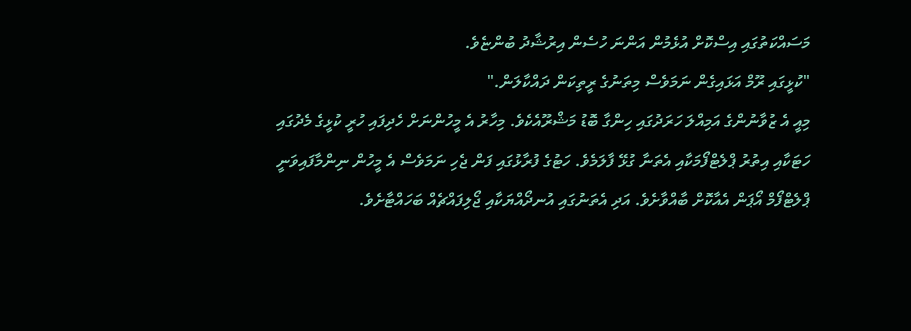މަސައްކަތުގައި އިސްކޮށް އުޅެމުން އަންނަ ހުސެން އިރުޝާދު ބުންޏެވެ.
"ކުޅީގައި ރޫމް އަޅައިގެން ނަމަވެސް މިތަނުގެ ރީތިކަން ދައްކާލަން."
މިއީ އެ ޒުވާނުންގެ އަމިއްލަ ހަރަދުގައި ހިންގާ ބޮޑު މަޝްރޫއެކެވެ. މިހާރު އެ މީހުންނަށް ހެދިފައި ހުރީ ކުޅީގެ މެދުގައި ހަޓަކާއި އިތުރު ޕްލެޓްފޯމަކާއި އެތަނާ ގުޅޭ ފާލަމެވެ. ހަޓުގެ ފުރާޅުގައި ފަން ޖެހި ނަމަވެސް އެ މީހުން ނިންމާފައިވަނީ ޕްލެޓްފޯމް އޯޕަން އެއާކޮށް ބާއްވާށެވެ. އަދި އެތަނުގައި އުނދޯއްޔަކާއި ޖޯލިފައްޗެއް ބަހައްޓާށެވެ.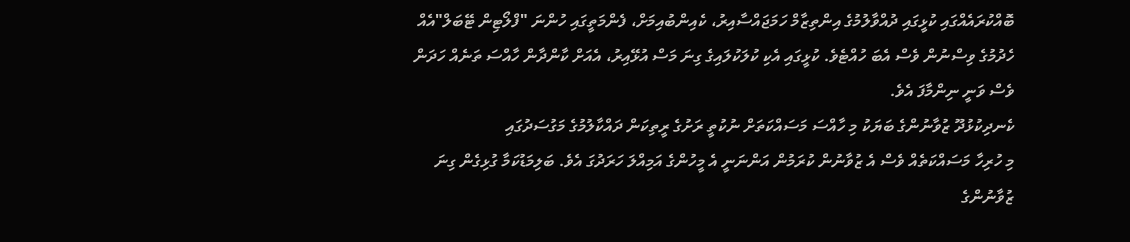ބޮއްކުރައެއްގައި ކުޅީގައި ދުއްވާލުމުގެ އިންތިޒާމް ހަމަޖައްސާއިރު، ކެއިންބުއިމަށް، ފެންމަތީގައި ހުންނަ "ފްލޯޓިން ޓޭބަލް"އެއް ހެދުމުގެ ވިސްނުން ވެސް އެބަ ހުއްޓެވެ. ކުޅީގައި އެކި ކުލަކުލައިގެ ގިނަ މަސް އުޅޭއިރު، އެއަށް ކާންދާން ހާއްސަ ތަނެއް ހަދަން ވެސް ވަނީ ނިންމާފަ އެވެ.
ކެނދިކުޅުދޫ ޒުވާނުންގެ ބަޔަކު މި ހާއްސަ މަސައްކަތަށް ނުކުތީ ރަށުގެ ރީތިކަން ދައްކާލުމުގެ މަގުސަދުގައި
މި ހުރިހާ މަސައްކަތެއް ވެސް އެ ޒުވާނުން ކުރަމުން އަންނަނީ އެ މީހުންގެ އަމިއްލަ ހަރަދުގަ އެވެ. ބަލިމަޑުކަމާ ގުޅިގެން ގިނަ ޒުވާނުންގެ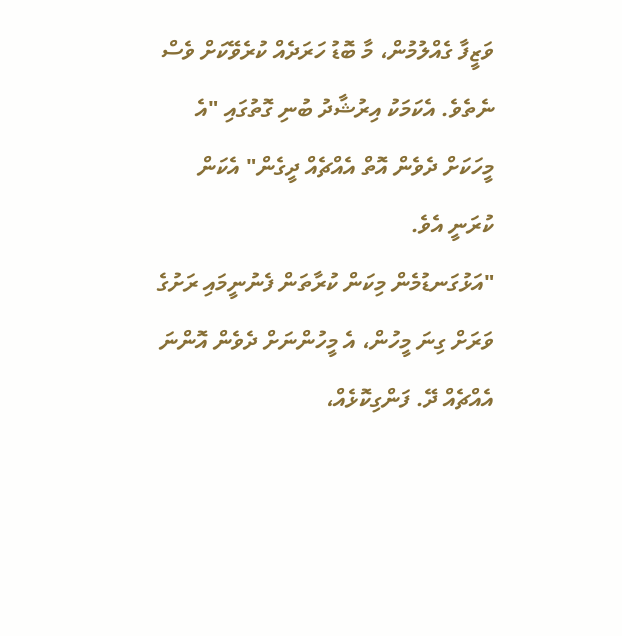ވަޒީފާ ގެއްލުމުން، މާ ބޮޑު ހަރަދެއް ކުރެވޭކަށް ވެސް ނެތެވެ. އެކަމަކު އިރުޝާދު ބުނި ގޮތުގައި "އެ މީހަކަށް ދެވެން އޮތް އެއްޗެއް ދީގެން" އެކަން ކުރަނީ އެވެ.
"އަޅުގަނޑުމެން މިކަން ކުރާތަން ފެނުނީމައި ރަށުގެ ވަރަށް ގިނަ މީހުން، އެ މީހުންނަށް ދެވެން އޮންނަ އެއްޗެއް ދޭ. ފަންގިކޮޅެއް،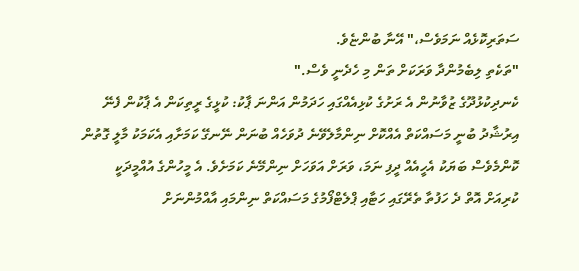ސަތަރިކޮޅެއް ނަމަވެސް،" އޭނާ ބުންޏެވެ.
"ތަކެތި ލިބެމުންދާ ވަރަކަށް ތަން މި ހެދެނީ ވެސް."
ކެނދިކުޅުދޫގެ ޒުވާނުން އެ ރަށުގެ ކުޅިއެއްގައި ހަދަމުން އަންނަ ޕާކު: ކުޅީގެ ރީތިކަން އެ ޕާކުން ފެނޭ
އިރުޝާދު ބުނީ މަސައްކަތް އެއްކޮށް ނިންމާލެވޭނެ ދުވަހެއް ބުނަން ނޭނގޭ ކަމަށާއި އެކަމަކު މާލީ ގޮތުން ކޮންމެވެސް ބަޔަކު އެހީއެއް ދީފި ނަމަ، ވަރަށް އަވަހަށް ނިންމޭނެ ކަމަށެވެ. އެ މީހުންގެ އުއްމީދަކީ ކުރިއަށް އޮތް ދެ ހަފުތާ ތެރޭގައި ހަޓާއި ޕްލެޓްފޯމުގެ މަސައްކަތް ނިންމައި އާއްމުންނަށް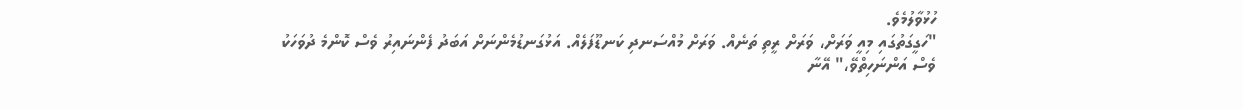ހުޅުވާލުމެވެ.
"ހަގީގަތުގައި މިއީ ވަރަށް، ވަރަށް ރީތި ތަނެއް. ވަރަށް މުއްސަނދި ކަނޑޫފަލެއް. އަޅުގަނޑުމެންނަށް އަބަދު ފެންނައިރު ވެސް ކޮންމެ ދުވަހަކު ވެސް އަންނަހިތްވޭ،" އޭނާ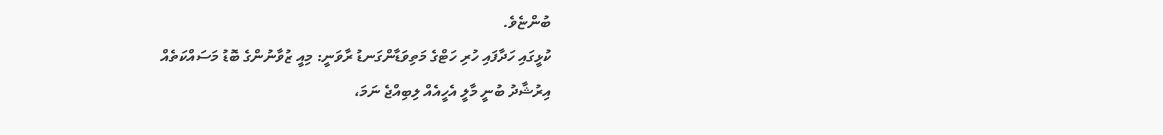ބުންޏެވެ.
ކުޅީގައި ހަދާފައި ހުރި ހަޓްގެ މަތިވަޑާންގަނޑު ރާވަނީ: މިއީ ޒުވާނުންގެ ބޮޑު މަސައްކަތެއް
އިރުޝާދު ބުނީ މާލީ އެހީއެއް ލިބިއްޖެ ނަމަ،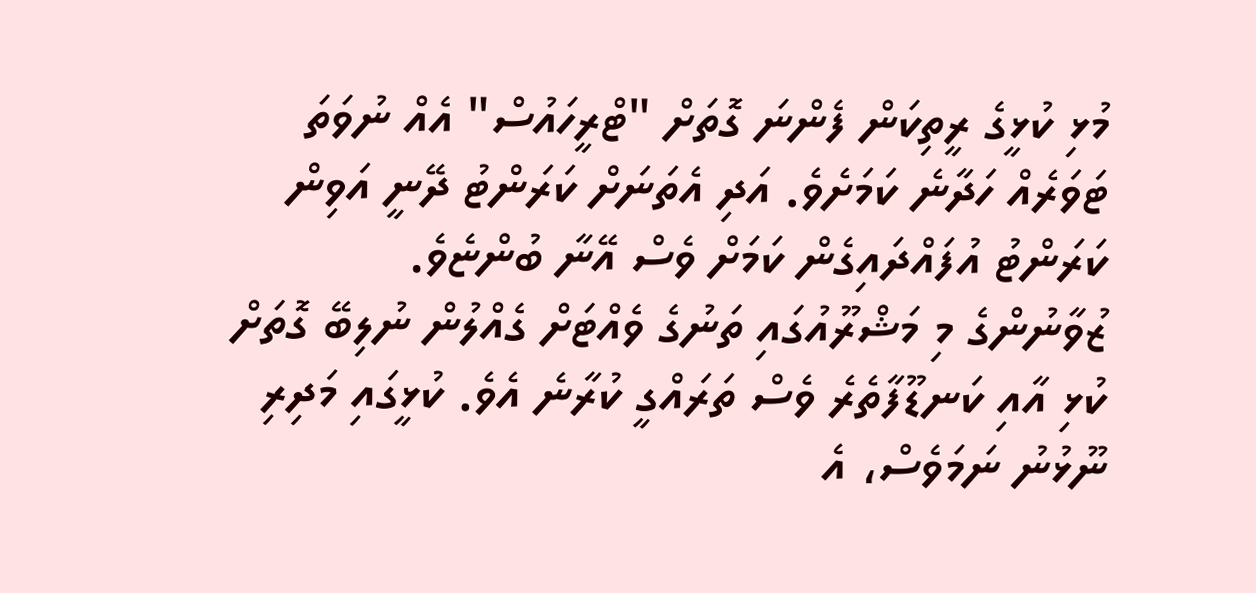މުޅި ކުޅީގެ ރީތިކަން ފެންނަ ގޮތަށް "ޓްރީހައުސް" އެއް ނުވަތަ ޓަވަރެއް ހަދާނެ ކަމަށެވެ. އަދި އެތަނަށް ކަރަންޓު ދޭނީ އަވިން ކަރަންޓު އުފައްދައިގެން ކަމަށް ވެސް އޭނާ ބުންޏެވެ.
ޒުވާނުންގެ މި މަޝްރޫއުގައި ތަނުގެ ވެއްޓަށް ގެއްލުން ނުލިބޭ ގޮތަށް ކުޅި އާއި ކަނޑޫފާތެރެ ވެސް ތަރައްގީ ކުރާނެ އެވެ. ކުޅީގައި މަދިރި ނޫޅުނު ނަމަވެސް، އެ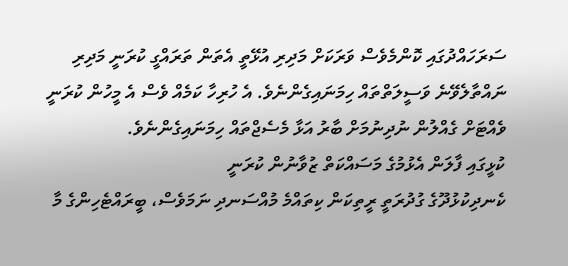ސަރަހައްދުގައި ކޮންމެވެސް ވަރަކަށް މަދިރި އުޅޭތީ އެތަން ތަރައްގީ ކުރަނީ މަދިރި ނައްތާލެވޭނެ ވަސީލަތްތައް ހިމަނައިގެންނެވެ. އެ ހުރިހާ ކަމެއް ވެސް އެ މީހުން ކުރަނީ ވެއްޓަށް ގެއްލުން ނުދިނުމަށް ބާރު އަޅާ މެސެޖްތައް ހިމަނައިގެންނެވެ.
ކުޅީގައި ފާލަން އެޅުމުގެ މަސައްކަތް ޒުވާނުން ކުރަނީ
ކެނދިކުޅުދޫގެ ގުދުރަތީ ރީތިކަން ކިތައްމެ މުއްސަނދި ނަމަވެސް، ބީރައްޓެހިންގެ މާ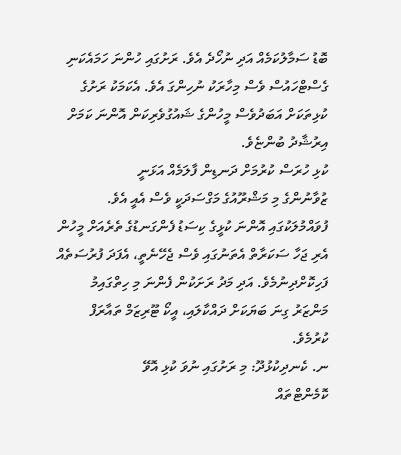ބޮޑު ސަމާލުކަމެއް އަދި ނުހޯދެ އެވެ. ރަށުގައި ހުންނަ ހަމައެކަނި ގެސްޓްހައުސް ވެސް މިހާރަކު ނުހިންގަ އެވެ. އެކަމަކު ރަށުގެ ކުޅިތަކަށް އަބަދުވެސް މީހުންގެ ޝައުގުވެރިކަން އޮންނަ ކަމަށް އިރުޝާދު ބުންޏެވެ.
ކުޅި ހުރަސް ކުރުމަށް ދަނޑިން ފާލަމެއް އަޅަނީ
ޒުވާނުންގެ މި މަޝްރޫއުގެ މަގްސަދަކީ ވެސް އެއީ އެވެ. ފުވައްމުލަކުގައި އޮންނަ ކުޅީގެ ކިސަޑު ފެންގަނޑުގެ ތެރެއަށް މީހުން އެރި ޖަހާ ސަކަރާތް އެތަނުގައި ވެސް ޖެހޭނެތީ، އެފަދަ ފުރުސަތެއް ފަހިކޮށްދިނުމެވެ. އަދި މަދު ރަށަކުން ފެންނަ މި ހިތްގައިމު މަންޒަރު ގިނަ ބަޔަކަށް ދައްކާލައި، އީކޯ ޓޫރިޒަމް ތައާރަފް ކުރުމެވެ.
ނ. ކެނދިކުޅުދޫ: މި ރަށުގައި ނުވަ ކުޅި އޮވޭ
ކޮމެންޓްތައް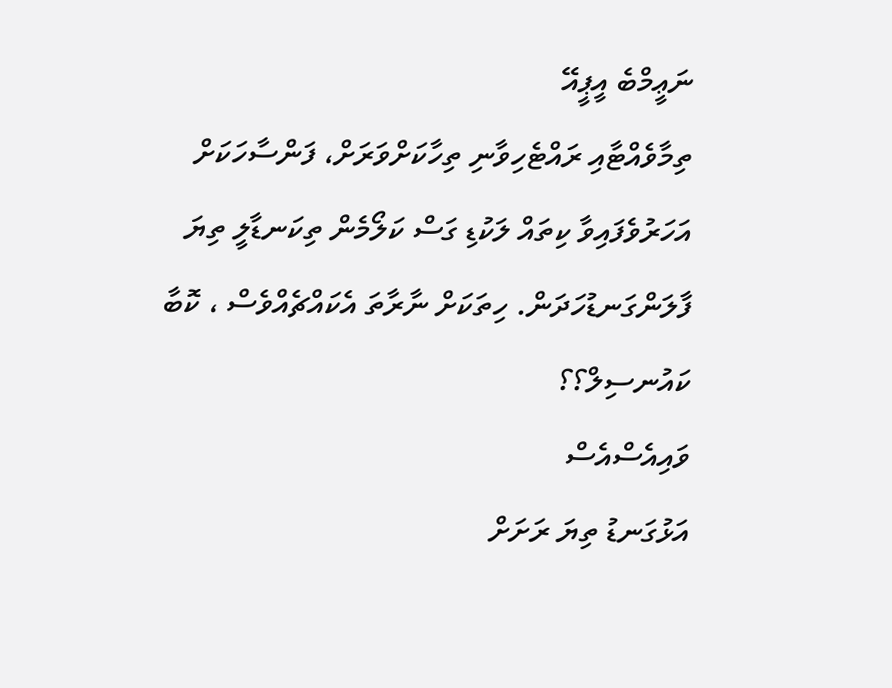ނަޢީމްބެ އީޕީއޭ
ތިމާވެއްޓާއި ރައްޓެހިވާނި ތިހާކަށްވަރަށް، ފަންސާހަކަށް އަހަރުވެފައިވާ ކިތައް ލަކުޑި ގަސް ކަލޯމެން ތިކަނޑާލީ ތިޔަ ފާލަންގަނޑުހަދަން. ހިތަކަށް ނާރާތަ އެކައްޗެއްވެސް ، ކޮބާ ކައުނސިލް؟؟
ވައިއެސްއެސް
އަޅުގަނޑު ތިޔަ ރަށަށް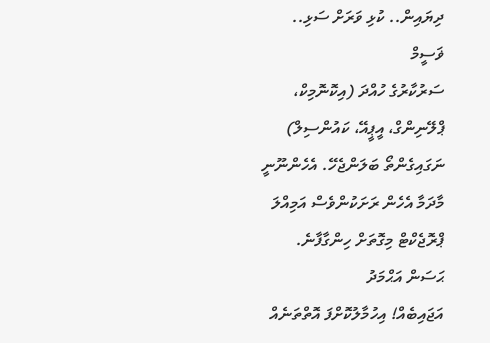ދިޔައިން.. ކުޅި ވަރަށް ސަޅި..
ޥަސީމް
ސަރުކާރުގެ ހުއްދަ (އިކޮނޮމިކް، ޕްލޭނިންގް، އީޕީއޭ، ކައުންސިލް) ނަގައިގެންތޯ ބަލަންޖެހޭ. އެހެންނޫނީ މާދަމާ އެހެން ރަށަކުންވެސް އަމިއްލަ ޕްރޮޖެކްޓް މިގޮތަށް ހިންގާފާނެ.
ޙަސަން އަޙްމަދު
އަޖައިބެއް! އިހުމާލުކޮށްފަ އޮތްތަނެއް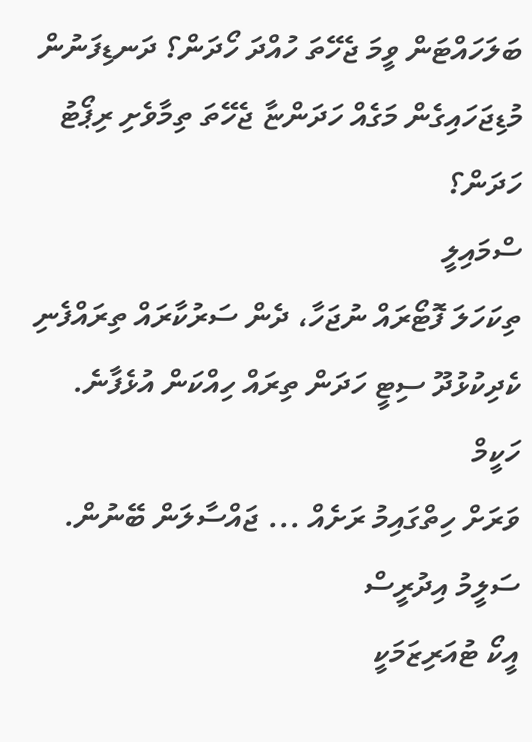ބަލަހައްޓަން ވީމަ ޖެހޭތަ ހުއްދަ ހޯދަން؟ ދަނޑިފަނުން މުޑިޖަހައިގެން މަގެއް ހަދަންޏާ ޖެހޭތަ ތިމާވެށި ރިޕޯޓު ހަދަން؟
ސްމައިލީ
ތިކަހަލަ ފޮޓޯރައް ނުޖަހާ، ދެން ސަރުކާރައް ތިރައްފެނި ކެދިކުޅުދޫ ސިޓީ ހަދަން ތިރައް ހިއްކަން އުޅެފާނެ.
ހަކީމް
ވަރަށް ހިތްގައިމު ރަށެއް ... ޖައްސާލަން ބޭނުން.
ސަލީމު އިދުރީސް
އީކޯ ޓުއަރިޒަމަކީ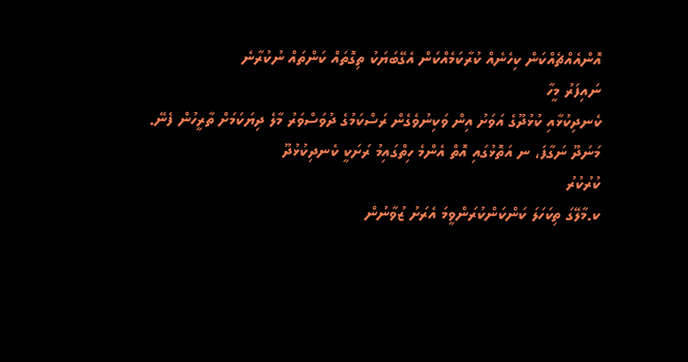އޮންއެއްޗެއްކަން ކިހެނެއް ކުރާކަމެއްކަން އެގޭބަޔަކު ތިގޮތައް ކަންތައް ނުކުރާނެ
ނައިފަރު މީހާ
ކެނދިކުޅާއި ކުޅުދޫގެ އަވަށު އިން ވަކިނުވެގެން ރަސްކަމުގެ ދުވަސްވަރު މާލެ ދިޔަކަމަށް ތާރީހުން ފެނޭ. މަނަދޫ ނަގާފަ، ނ އަތޮޅުގައި އޮތް އެންމެ ހިތްގައިމު ރަށަކީ ކެނދިކުޅުދޫ
ކުރުކުރު
ކ.މާލޭގަ ތިކަހަލަ ކަންކަންކުރަންވީމަ އެރަށު ޒުވާނުން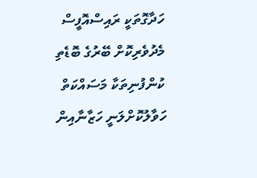ހަދާގޮތަކީ ރައިސްއޮފީސް މެދުވެރިކޮށް ބޭރުގެ ބޮޑެތި ކުންފުނިތަކާ މަސައްކަތް ހަވާލުކޮށްލަނީ ހަޒާނާއިން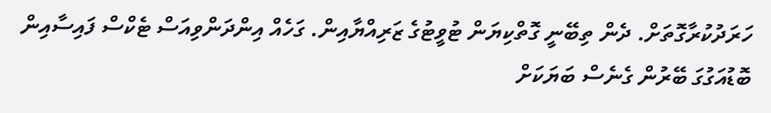ހަރަދުކުރާގޮތަށް. ދެން ތިބޭނީ ގޮތްކިޔަން ޓުވީޓުގެ ޒަރިއްޔާއިން. ގަހެއް އިންދަންވިއަސް ޓެކްސް ފައިސާއިން ބޮޑުއަގުގަ ބޭރުން ގެނެސް ބަޔަކަށް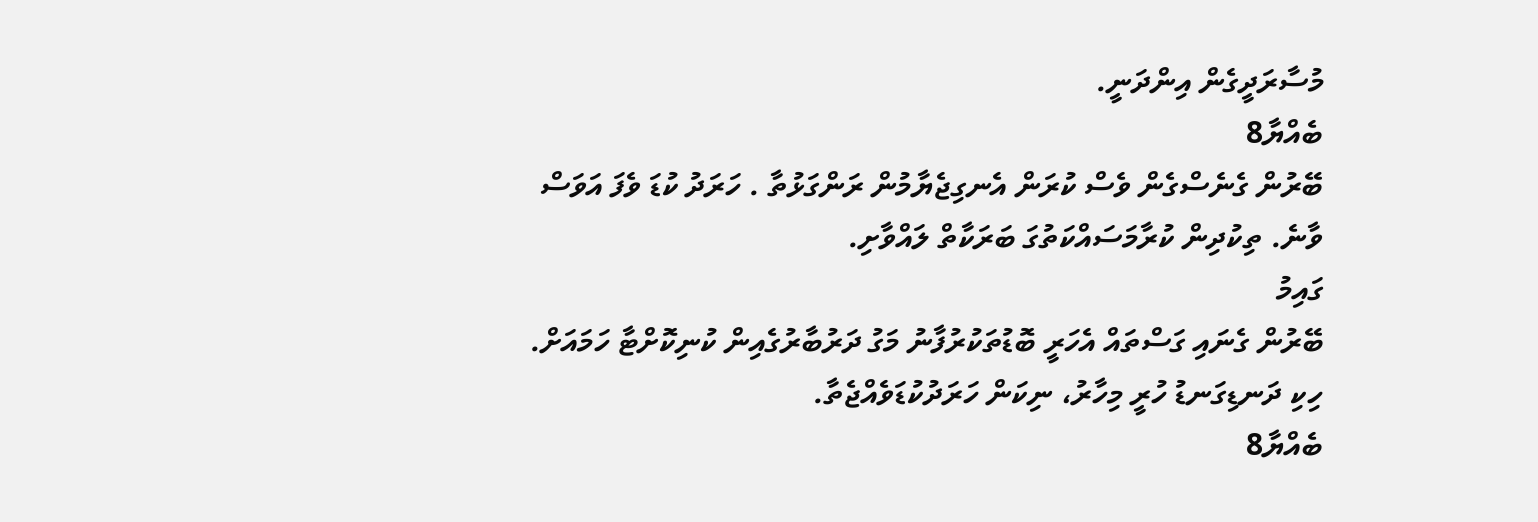މުސާރަދީގެން އިންދަނީ.
ބެއްޔާ8
ބޭރުން ގެނެސްގެން ވެސް ކުރަން އެނގިޖެޔާމުން ރަންގަޅުތާ . ހަރަދު ކުޑަ ވެފަ އަވަސް ވާނެ. ތިކުދިން ކުރާމަސައްކަތުގަ ބަރަކާތް ލައްވާށި.
ގައިމު
ބޭރުން ގެނައި ގަސްތައް އެހަރީ ބޮޑުތަކުރުފާނު މަގު ދަރުބާރުގެއިން ކުނިކޮށްޓާ ހަމައަށް. ހިކި ދަނޑިގަނޑު ހުރީ މިހާރު، ނިކަން ހަރަދުކުޑަވެއްޖެތާ.
ބެއްޔާ8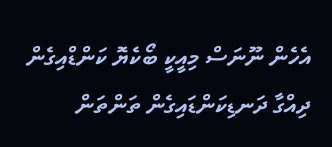އެހެން ނޫނަސް މިއީކީ ބޯކެޔޮ ކަންޑްއިގެން ދިއްގާ ދަނޑިކަންޑައިގެން ތަންތަން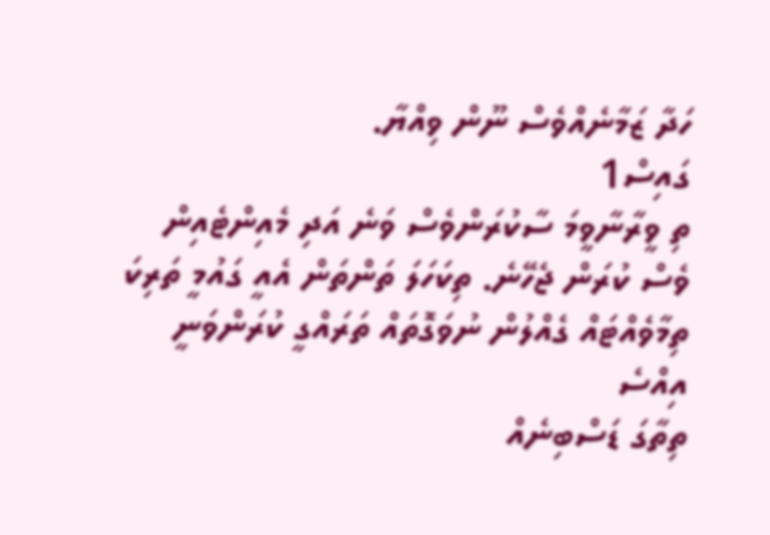ހަދާ ޒަމާނެއްވެސް ނޫން ވިއްޔާ.
ގައިސް1
ތި ވީރާނާވީމަ ސާކުރަންވެސް ވަނެ އަދި މެއިންޓެއިން ވެސް ކުރަން ޖެހޭނެ. ތިކަހަލަ ތަންތަން އެއީ ގައުމީ ތަރިކަ ތިމާވެއްޓައް ގެއްލުން ނުވަގޮތައް ތަރައްގީ ކުރަންވަނީ
އިއްސެ
ތިތާގަ ޑަސްބިނެއް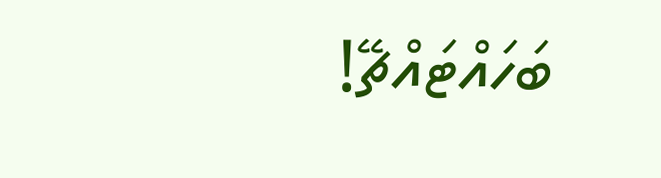ބަހައްޓައްޗޭ!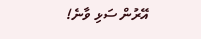އޭރުން ސަޅި ވާނެ!